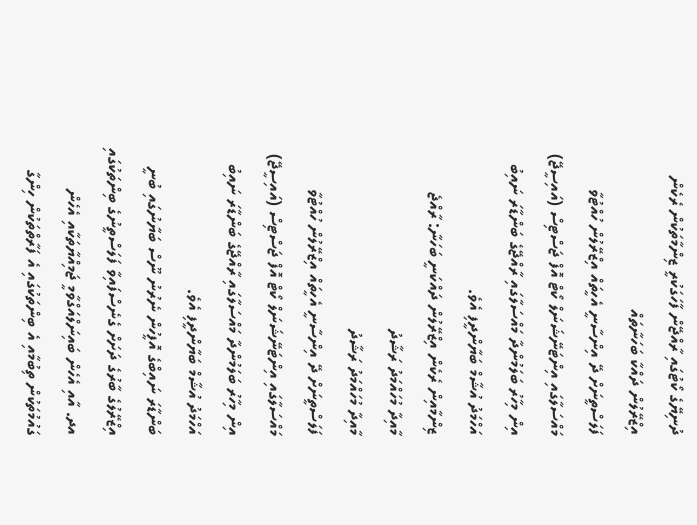ދުނިޔޭގެ ކޯޓުގައި ރާއްޖޭން ފާހަގަކުރީ ޒިންމާތަކުން ރެކެން އިޒްރޭލުން ދައްކާ ބަހަނާތައް
ފަލަސްތީނަށް ދޭ އިންސާނީ އެހީތައް އިޒްރޭލުން ހުއްޓުވާ މައްސަލާގައި އިންޓަނޭޝަނަލް ކޯޓް އޮފް ޖަސްޓިސް (އައިސީޖޭ) އިން މިހާރު ބަލަމުންދާ މައްސަލާގައި ރާއްޖޭގެ ބަންޑާރަ ނައިބު އަހްމަދު އުޝާމް ބަޔާންދީފި އެވެ.
ޒިންމާއިން ރެކެން އިޒްރޭލުން ދައްކަނީ ބަހަނާ: ރާއްޖެ
މާއިދާ މުހައްމަދު ރަޝާދު
މާއިދާ މުހައްމަދު ރަޝާދު
ފަލަސްތީނަށް ދޭ އިންސާނީ އެހީތައް އިޒްރޭލުން ހުއްޓުވާ މައްސަލާގައި އިންޓަނޭޝަނަލް ކޯޓް އޮފް ޖަސްޓިސް (އައިސީޖޭ) އިން މިހާރު ބަލަމުންދާ މައްސަލާގައި ރާއްޖޭގެ ބަންޑާރަ ނައިބު އަހްމަދު އުޝާމް ބަޔާންދީފި އެވެ.
ބަންޑާރަ ނައިބްގެ އޮފީހުން ނެރުނު ނޫސް ބަޔާނުގައި ބުނީ އިޒްރޭލުގެ ބާރުގެ ދަށަށް ގެނެސްފައިވާ ފަލަސްތީނުގެ ބިންތަކުގައި އދ. އާއި އެހެން ބައިނަލްއަގްވާމީ ޖަމިއްޔާތަކާއި އެހެން ގައުމުތަކުން ތިބުމާއި އެ ބިންތަކުގައި އެ ފަރާތްތަކުން ހިންގާ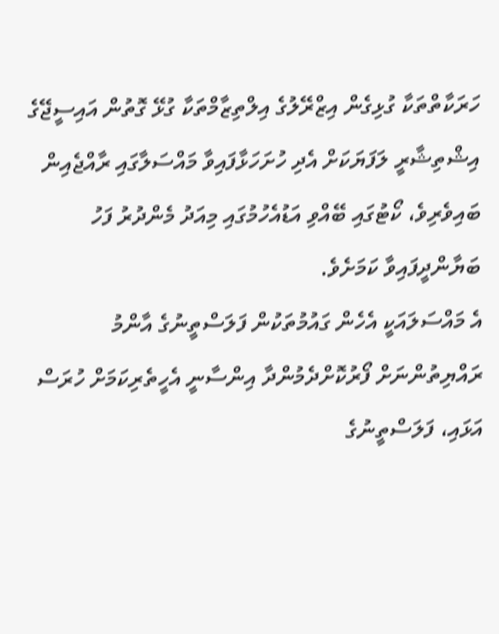ހަރަކާތްތަކާ ގުޅިގެން އިޒްރޭލުގެ އިލްތިޒާމްތަކާ ގުޅޭ ގޮތުން އައިސީޖޭގެ އިޝްތިޝާރީ ލަފަޔަކަށް އެދި ހުށަހަޅާފައިވާ މައްސަލާގައި ރާއްޖެއިން ބައިވެރިވެ، ކޯޓުގައި ބޭއްވި އަޑުއެހުމުގައި މިއަދު މެންދުރު ފަހު ބަޔާންދީފައިވާ ކަމަށެވެ.
އެ މައްސަލައަކީ އެހެން ގައުމުތަކުން ފަލަސްތީނުގެ އާންމު ރައްޔިތުންނަށް ފޯރުކޮށްދެމުންދާ އިންސާނީ އެހީތެރިކަމަށް ހުރަސް އަޅައި، ފަލަސްތީނުގެ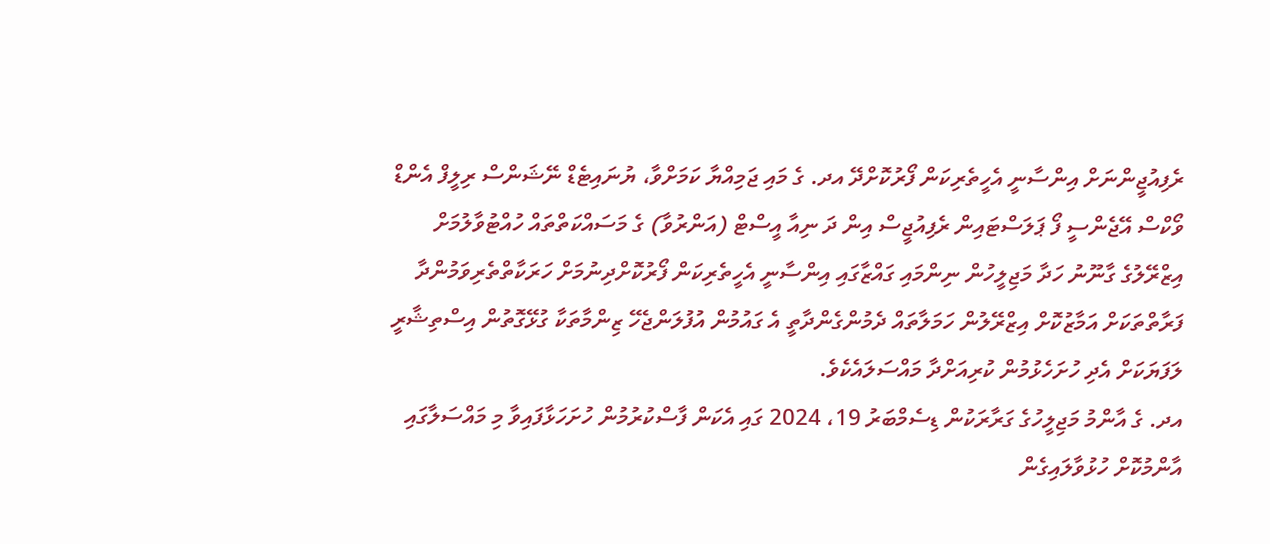ރެފިއުޖީންނަށް އިންސާނީ އެހީތެރިކަން ފޯރުކޮށްދޭ އދ. ގެ މައި ޖަމިއްޔާ ކަމަށްވާ، ޔުނައިޓެޑް ނޭޝަންސް ރިލީފް އެންޑް ވޯކްސް އޭޖެންސީ ފޯ ޕަލަސްޓައިން ރެފިއުޖީސް އިން ދަ ނިއާ އީސްޓް (އަންރުވާ) ގެ މަސައްކަތްތައް ހުއްޓުވާލުމަށް އިޒްރޭލުގެ ގާނޫނު ހަދާ މަޖިލީހުން ނިންމައި ގައްޒާގައި އިންސާނީ އެހީތެރިކަން ފޯރުކޮށްދިނުމަށް ހަރަކާތްތެރިވަމުންދާ ފަރާތްތަކަށް އަމާޒުކޮށް އިޒްރޭލުން ހަމަލާތައް ދެމުންގެންދާތީ އެ ގައުމުން އުފުލަންޖެހޭ ޒިންމާތަކާ ގުޅޭގޮތުން އިސްތިޝާރީ ލަފަޔަކަށް އެދި ހުށަހެޅުމުން ކުރިއަށްދާ މައްސަލައެކެވެ.
އދ. ގެ އާންމު މަޖިލީހުގެ ގަރާރަކުން ޑިސެމްބަރު 19، 2024 ގައި އެކަން ފާސްކުރުމުން ހުށަހަޅާފައިވާ މި މައްސަލާގައި އާންމުކޮށް ހުޅުވާލައިގެން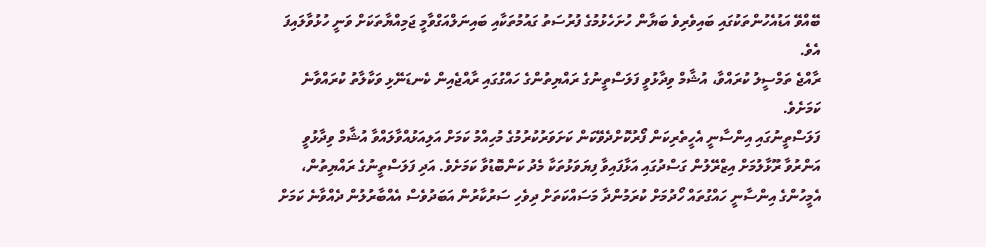ބޭއްވޭ އަޑުއެހުންތަކުގައި ބައިވެރިވެ ބަޔާން ހުށަހެޅުމުގެ ފުރުސަތު ގައުމުތަކާއި ބައިނަލްއަގްވާމީ ޖަމިއްޔާތަކަށް ވަނީ ހުޅުވާލައިފަ އެވެ.
ރާއްޖެ ތަމްސީލު ކުރައްވާ، އުޝާމް ވިދާޅުވީ ފަލަސްތީނުގެ ރައްޔިތުންގެ ހައްގުގައި ރާއްޖެއިން ކެނޑަނޭޅި ވަކާލާތު ކުރައްވާނެ ކަމަށެވެ.
ފަލަސްތީނުގައި އިންސާނީ އެހީތެރިކަން ފޯރުކޮށްދެވޭކަން ކަށަވަރުކުރުމުގެ މުހިއްމު ކަމަށް އަލިއަޅުއްވާލައްވާ އުޝާމް ވިދާޅުވީ އަންރުވާ ރޫޅާލުމަށް އިޒްރޭލުން ގަސްދުގައި އަޅާފައިވާ ފިޔަވަޅުތަކާ މެދު ކަންބޮޑުވާ ކަމަށެވެ. އަދި ފަލަސްތީނުގެ ރައްޔިތުން، އެމީހުންގެ އިންސާނީ ހައްގުތައް ހޯދުމަށް ކުރަމުންދާ މަސައްކަތަށް ދިވެހި ސަރުކާރުން އަބަދުވެސް އެއްބާރުލުން ދެއްވާނެ ކަމަށް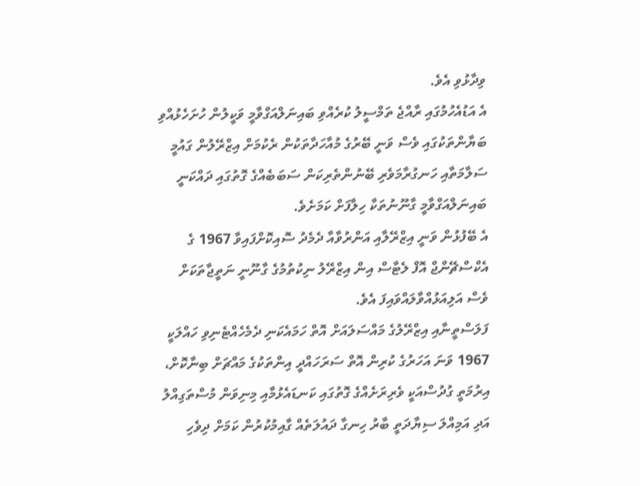ވިދާޅުވި އެވެ.
އެ އަޑުއެހުމުގައި ރާއްޖެ ތަމްސީލު ކުރެއްވި ބައިނަލްއަގްވާމީ ވަކީލުން ހުށަހެޅުއްވި ބަޔާންތަކުގައި ވެސް ވަނީ ބޭރުގެ މުއާހަދާތަކުން ރެކުމަށް އިޒްރޭލުން ގައުމީ ސަލާމަތާއި ހަނގުރާމަވެރި ބޭނުންތެރިކަން ސަބަބެއްގެ ގޮތުގައި ދައްކަނީ ބައިނަލްއަގްވާމީ ގާނޫނުތަކާ ހިލާފަށް ކަމަށެވެ.
އެ ބޭފުޅުން ވަނީ އިޒްރޭލާއި އަންރުވާއާ ދެމެދު ސޮއިކޮށްފައިވާ 1967 ގެ އެކްސްޗޭންޖް އޮފް ލެޓާސް އިން އިޒްރޭލު ނިކުތުމުގެ ގާނޫނީ ނަތީޖާތަކަށް ވެސް އަލިއަޅުއްވާލައްވައިފަ އެވެ.
ފަލަސްތީނާއި އިޒްރޭލުގެ މައްސަލައަށް އޮތް ހަމައެކަނި ދެމެހެއްޓެނިވި ހައްލަކީ 1967 ވަނަ އަހަރުގެ ކުރިން އޮތް ސަރަހައްދީ އިންތަކުގެ މައްޗަށް ބިނާކޮށް، އިރުމަތީ ގުދުސްއަކީ ވެރިރަށެއްގެ ގޮތުގައި ކަނޑައެޅުމާއި މިނިވަން މުސްތަގިއްލު އަދި އަމިއްލަ ސިޔާދަތީ ބާރު ހިނގާ ދައުލަތެއް ގާއިމުކުރުން ކަމަށް ދިވެހި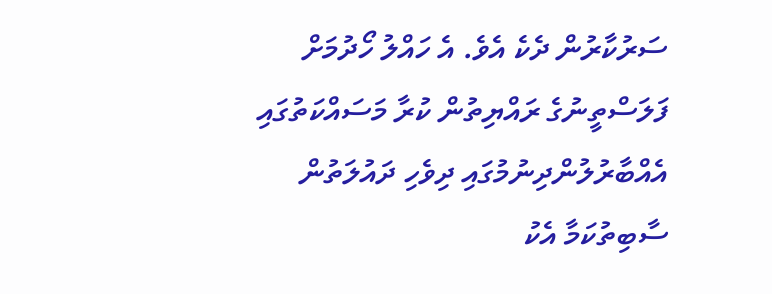ސަރުކާރުން ދެކެ އެވެ. އެ ހައްލު ހޯދުމަށް ފަލަސްތީނުގެ ރައްޔިތުން ކުރާ މަސައްކަތުގައި އެއްބާރުލުންދިނުމުގައި ދިވެހި ދައުލަތުން ސާބިތުކަމާ އެކު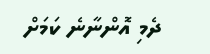ދެމި އޮންނާނެ ކަމަށް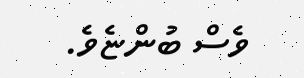ވެސް ބުންޏެވެ.